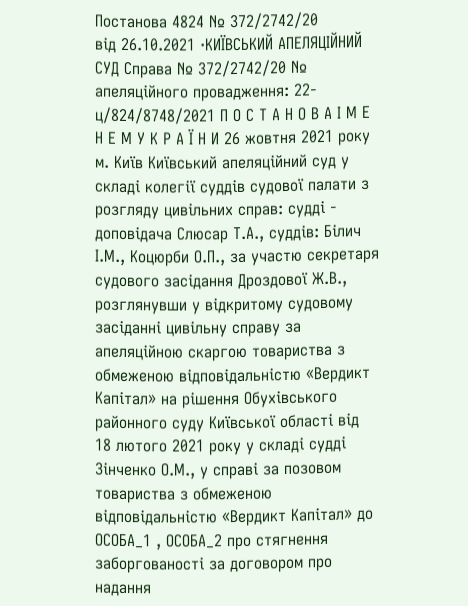Постанова 4824 № 372/2742/20
від 26.10.2021 ·КИЇВСЬКИЙ АПЕЛЯЦІЙНИЙ СУД Справа № 372/2742/20 № апеляційного провадження: 22-ц/824/8748/2021 П О С Т А Н О В А І М Е Н Е М У К Р А Ї Н И 26 жовтня 2021 року м. Київ Київський апеляційний суд у складі колегії суддів судової палати з розгляду цивільних справ: судді - доповідача Слюсар Т.А., суддів: Білич І.М., Коцюрби О.П., за участю секретаря судового засідання Дроздової Ж.В., розглянувши у відкритому судовому засіданні цивільну справу за апеляційною скаргою товариства з обмеженою відповідальністю «Вердикт Капітал» на рішення Обухівського районного суду Київської області від 18 лютого 2021 року у складі судді Зінченко О.М., у справі за позовом товариства з обмеженою відповідальністю «Вердикт Капітал» до ОСОБА_1 , ОСОБА_2 про стягнення заборгованості за договором про надання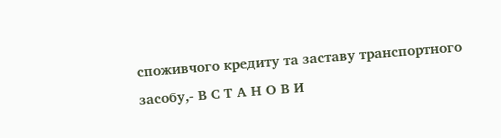споживчого кредиту та заставу транспортного засобу,- В С Т А Н О В И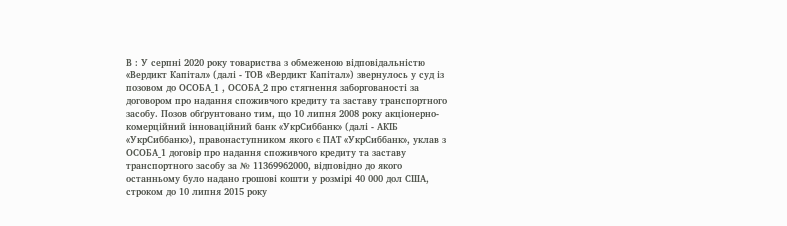В : У серпні 2020 року товариства з обмеженою відповідальністю «Вердикт Капітал» (далі - ТОВ «Вердикт Капітал») звернулось у суд із позовом до ОСОБА_1 , ОСОБА_2 про стягнення заборгованості за договором про надання споживчого кредиту та заставу транспортного засобу. Позов обґрунтовано тим, що 10 липня 2008 року акціонерно-комерційний інноваційний банк «УкрСиббанк» (далі - АКІБ «УкрСиббанк»), правонаступником якого є ПАТ «УкрСиббанк», уклав з ОСОБА_1 договір про надання споживчого кредиту та заставу транспортного засобу за № 11369962000, відповідно до якого останньому було надано грошові кошти у розмірі 40 000 дол США, строком до 10 липня 2015 року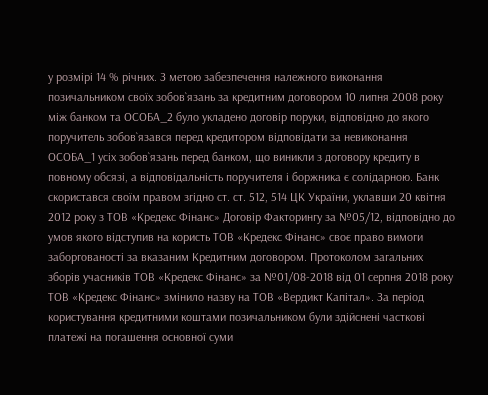у розмірі 14 % річних. З метою забезпечення належного виконання позичальником своїх зобов`язань за кредитним договором 10 липня 2008 року між банком та ОСОБА_2 було укладено договір поруки, відповідно до якого поручитель зобов`язався перед кредитором відповідати за невиконання ОСОБА_1 усіх зобов`язань перед банком, що виникли з договору кредиту в повному обсязі, а відповідальність поручителя і боржника є солідарною. Банк скористався своїм правом згідно ст. ст. 512, 514 ЦК України, уклавши 20 квітня 2012 року з ТОВ «Кредекс Фінанс» Договір Факторингу за №05/12, відповідно до умов якого відступив на користь ТОВ «Кредекс Фінанс» своє право вимоги заборгованості за вказаним Кредитним договором. Протоколом загальних зборів учасників ТОВ «Кредекс Фінанс» за №01/08-2018 від 01 серпня 2018 року ТОВ «Кредекс Фінанс» змінило назву на ТОВ «Вердикт Капітал». За період користування кредитними коштами позичальником були здійснені часткові платежі на погашення основної суми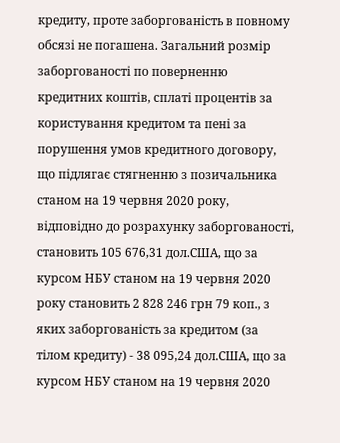кредиту, проте заборгованість в повному обсязі не погашена. Загальний розмір заборгованості по поверненню кредитних коштів, сплаті процентів за користування кредитом та пені за порушення умов кредитного договору, що підлягає стягненню з позичальника станом на 19 червня 2020 року, відповідно до розрахунку заборгованості, становить 105 676,31 дол.США, що за курсом НБУ станом на 19 червня 2020 року становить 2 828 246 грн 79 коп., з яких заборгованість за кредитом (за тілом кредиту) - 38 095,24 дол.США, що за курсом НБУ станом на 19 червня 2020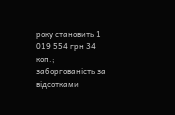року становить 1 019 554 грн 34 коп.; заборгованість за відсотками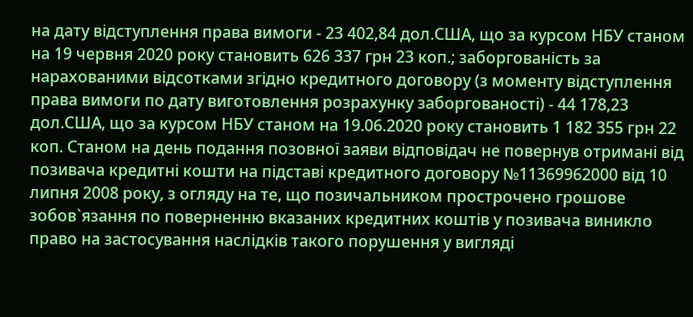на дату відступлення права вимоги - 23 402,84 дол.США, що за курсом НБУ станом на 19 червня 2020 року становить 626 337 грн 23 коп.; заборгованість за нарахованими відсотками згідно кредитного договору (з моменту відступлення права вимоги по дату виготовлення розрахунку заборгованості) - 44 178,23 дол.США, що за курсом НБУ станом на 19.06.2020 року становить 1 182 355 грн 22 коп. Станом на день подання позовної заяви відповідач не повернув отримані від позивача кредитні кошти на підставі кредитного договору №11369962000 від 10 липня 2008 року, з огляду на те, що позичальником прострочено грошове зобов`язання по поверненню вказаних кредитних коштів у позивача виникло право на застосування наслідків такого порушення у вигляді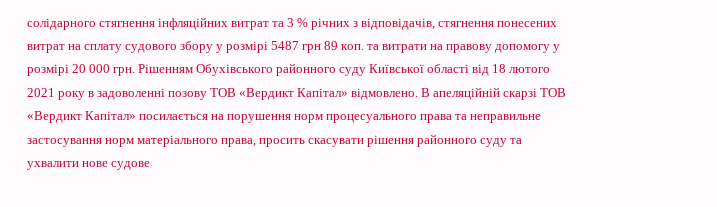солідарного стягнення інфляційних витрат та 3 % річних з відповідачів, стягнення понесених витрат на сплату судового збору у розмірі 5487 грн 89 коп. та витрати на правову допомогу у розмірі 20 000 грн. Рішенням Обухівського районного суду Київської області від 18 лютого 2021 року в задоволенні позову ТОВ «Вердикт Капітал» відмовлено. В апеляційній скарзі ТОВ «Вердикт Капітал» посилається на порушення норм процесуального права та неправильне застосування норм матеріального права, просить скасувати рішення районного суду та ухвалити нове судове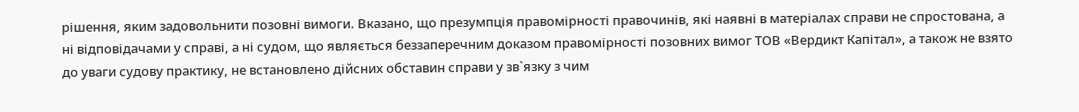рішення, яким задовольнити позовні вимоги. Вказано, що презумпція правомірності правочинів, які наявні в матеріалах справи не спростована, а ні відповідачами у справі, а ні судом, що являється беззаперечним доказом правомірності позовних вимог ТОВ «Вердикт Капітал», а також не взято до уваги судову практику, не встановлено дійсних обставин справи у зв`язку з чим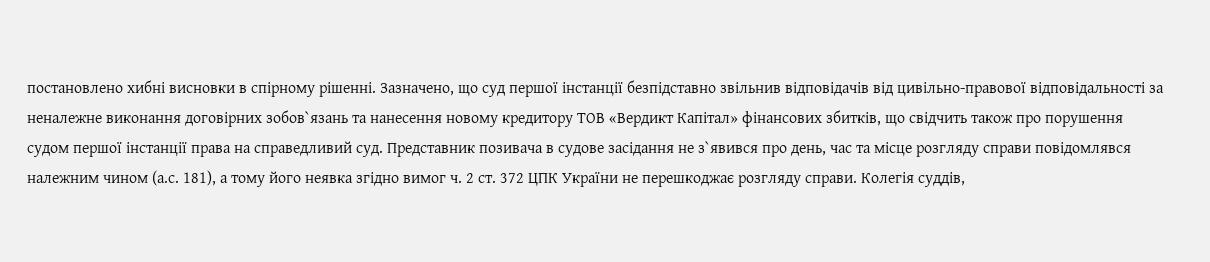постановлено хибні висновки в спірному рішенні. Зазначено, що суд першої інстанції безпідставно звільнив відповідачів від цивільно-правової відповідальності за неналежне виконання договірних зобов`язань та нанесення новому кредитору ТОВ «Вердикт Капітал» фінансових збитків, що свідчить також про порушення судом першої інстанції права на справедливий суд. Представник позивача в судове засідання не з`явився про день, час та місце розгляду справи повідомлявся належним чином (а.с. 181), а тому його неявка згідно вимог ч. 2 ст. 372 ЦПК України не перешкоджає розгляду справи. Колегія суддів,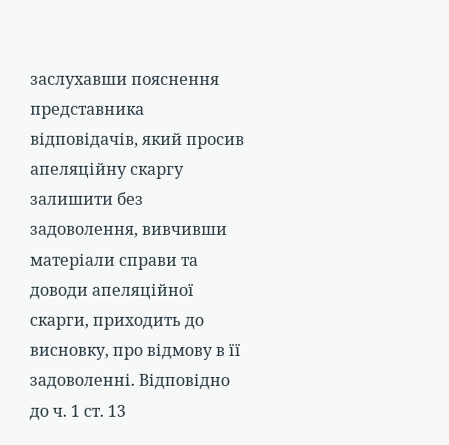заслухавши пояснення представника відповідачів, який просив апеляційну скаргу залишити без задоволення, вивчивши матеріали справи та доводи апеляційної скарги, приходить до висновку, про відмову в її задоволенні. Відповідно до ч. 1 ст. 13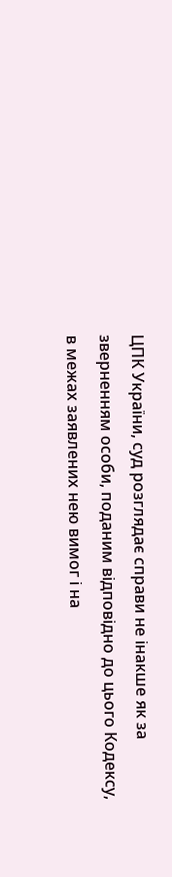ЦПК України, суд розглядає справи не інакше як за зверненням особи, поданим відповідно до цього Кодексу, в межах заявлених нею вимог і на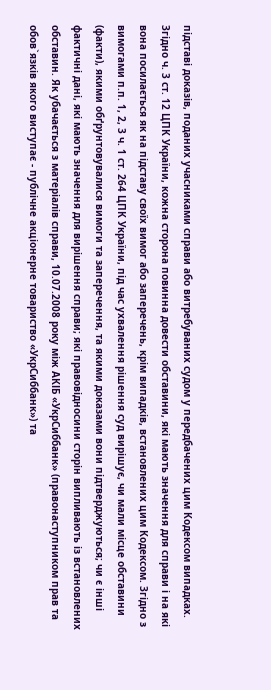підставі доказів, поданих учасниками справи або витребуваних судом у передбачених цим Кодексом випадках. Згідно ч. 3 ст. 12 ЦПК України, кожна сторона повинна довести обставини, які мають значення для справи і на які вона посилається як на підставу своїх вимог або заперечень, крім випадків, встановлених цим Кодексом. Згідно з вимогами п.п. 1, 2, 3 ч. 1 ст. 264 ЦПК України, під час ухвалення рішення суд вирішує, чи мали місце обставини (факти), якими обґрунтовувалися вимоги та заперечення, та якими доказами вони підтверджуються; чи є інші фактичні дані, які мають значення для вирішення справи; які правовідносини сторін випливають із встановлених обставин. Як убачається з матеріалів справи, 10.07.2008 року між АКІБ «УкрСиббанк» (правонаступником прав та обов`язків якого виступає - публічне акціонерне товариство «УкрСиббанк») та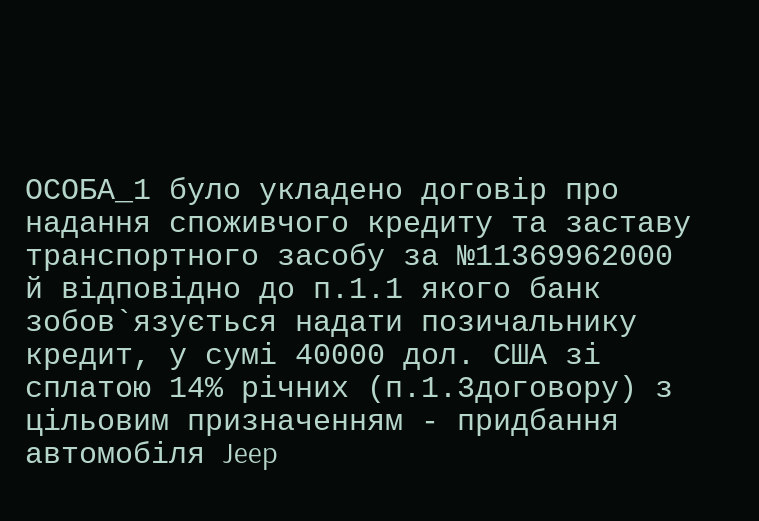ОСОБА_1 було укладено договір про надання споживчого кредиту та заставу транспортного засобу за №11369962000 й відповідно до п.1.1 якого банк зобов`язується надати позичальнику кредит, у сумі 40000 дол. США зі сплатою 14% річних (п.1.3договору) з цільовим призначенням - придбання автомобіля Jeep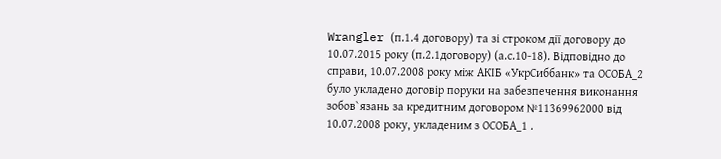Wrangler (п.1.4 договору) та зі строком дії договору до 10.07.2015 року (п.2.1договору) (а.с.10-18). Відповідно до справи, 10.07.2008 року між АКІБ «УкрСиббанк» та ОСОБА_2 було укладено договір поруки на забезпечення виконання зобов`язань за кредитним договором №11369962000 від 10.07.2008 року, укладеним з ОСОБА_1 .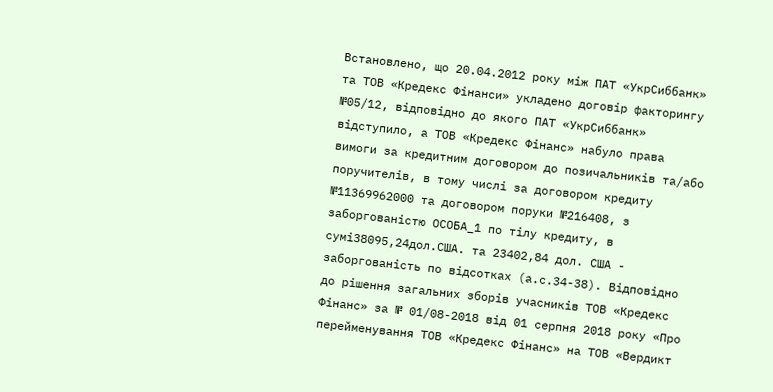Встановлено, що 20.04.2012 року між ПАТ «УкрСиббанк» та ТОВ «Кредекс Фінанси» укладено договір факторингу №05/12, відповідно до якого ПАТ «УкрСиббанк» відступило, а ТОВ «Кредекс Фінанс» набуло права вимоги за кредитним договором до позичальників та/або поручителів, в тому числі за договором кредиту №11369962000 та договором поруки №216408, з заборгованістю ОСОБА_1 по тілу кредиту, в сумі38095,24дол.США. та 23402,84 дол. США - заборгованість по відсотках (а.с.34-38). Відповідно до рішення загальних зборів учасників ТОВ «Кредекс Фінанс» за № 01/08-2018 від 01 серпня 2018 року «Про перейменування ТОВ «Кредекс Фінанс» на ТОВ «Вердикт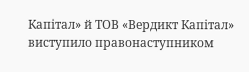Капітал» й ТОВ «Вердикт Капітал» виступило правонаступником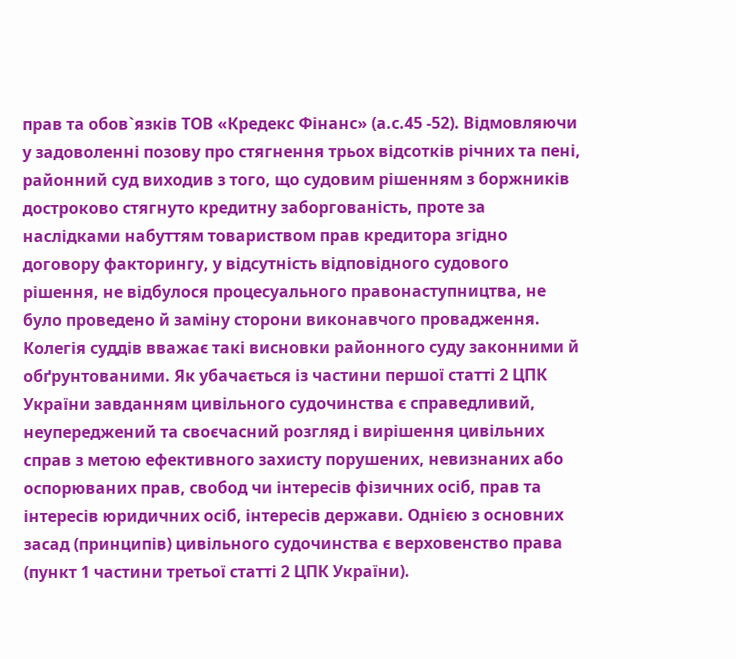прав та обов`язків ТОВ «Кредекс Фінанс» (а.с.45 -52). Відмовляючи у задоволенні позову про стягнення трьох відсотків річних та пені, районний суд виходив з того, що судовим рішенням з боржників достроково стягнуто кредитну заборгованість, проте за наслідками набуттям товариством прав кредитора згідно договору факторингу, у відсутність відповідного судового рішення, не відбулося процесуального правонаступництва, не було проведено й заміну сторони виконавчого провадження. Колегія суддів вважає такі висновки районного суду законними й обґрунтованими. Як убачається із частини першої статті 2 ЦПК України завданням цивільного судочинства є справедливий, неупереджений та своєчасний розгляд і вирішення цивільних справ з метою ефективного захисту порушених, невизнаних або оспорюваних прав, свобод чи інтересів фізичних осіб, прав та інтересів юридичних осіб, інтересів держави. Однією з основних засад (принципів) цивільного судочинства є верховенство права (пункт 1 частини третьої статті 2 ЦПК України).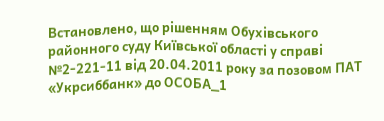Встановлено, що рішенням Обухівського районного суду Київської області у справі №2-221-11 від 20.04.2011 року за позовом ПАТ «Укрсиббанк» до ОСОБА_1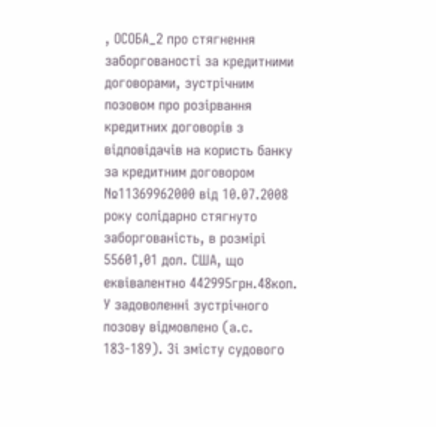, ОСОБА_2 про стягнення заборгованості за кредитними договорами, зустрічним позовом про розірвання кредитних договорів з відповідачів на користь банку за кредитним договором №11369962000 від 10.07.2008 року солідарно стягнуто заборгованість, в розмірі 55601,01 дол. США, що еквівалентно 442995грн.48коп. У задоволенні зустрічного позову відмовлено (а.с. 183-189). Зі змісту судового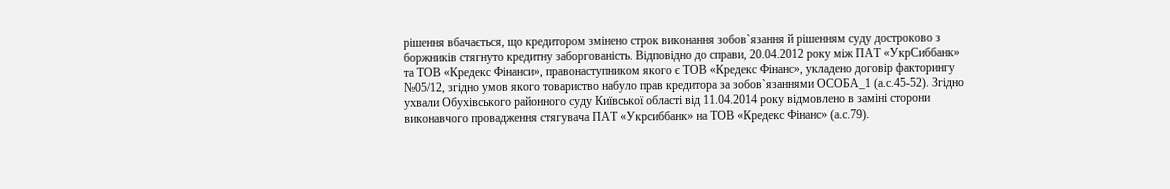рішення вбачається, що кредитором змінено строк виконання зобов`язання й рішенням суду достроково з боржників стягнуто кредитну заборгованість. Відповідно до справи, 20.04.2012 року між ПАТ «УкрСиббанк» та ТОВ «Кредекс Фінанси», правонаступником якого є ТОВ «Кредекс Фінанс», укладено договір факторингу №05/12, згідно умов якого товариство набуло прав кредитора за зобов`язаннями ОСОБА_1 (а.с.45-52). Згідно ухвали Обухівського районного суду Київської області від 11.04.2014 року відмовлено в заміні сторони виконавчого провадження стягувача ПАТ «Укрсиббанк» на ТОВ «Кредекс Фінанс» (а.с.79).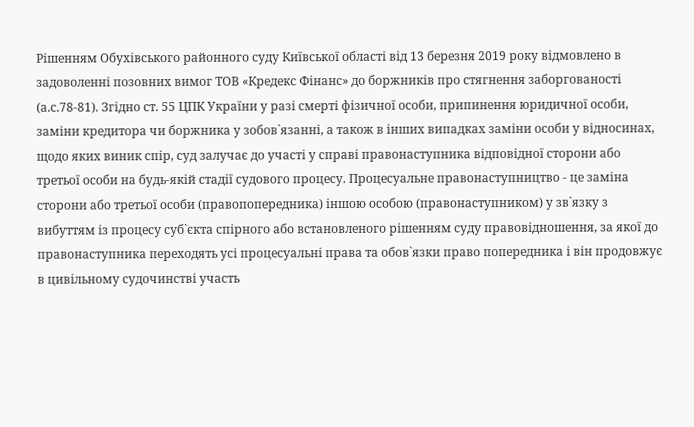Рішенням Обухівського районного суду Київської області від 13 березня 2019 року відмовлено в задоволенні позовних вимог ТОВ «Кредекс Фінанс» до боржників про стягнення заборгованості (а.с.78-81). Згідно ст. 55 ЦПК України у разі смерті фізичної особи, припинення юридичної особи, заміни кредитора чи боржника у зобов`язанні, а також в інших випадках заміни особи у відносинах, щодо яких виник спір, суд залучає до участі у справі правонаступника відповідної сторони або третьої особи на будь-якій стадії судового процесу. Процесуальне правонаступництво - це заміна сторони або третьої особи (правопопередника) іншою особою (правонаступником) у зв`язку з вибуттям із процесу суб`єкта спірного або встановленого рішенням суду правовідношення, за якої до правонаступника переходять усі процесуальні права та обов`язки право попередника і він продовжує в цивільному судочинстві участь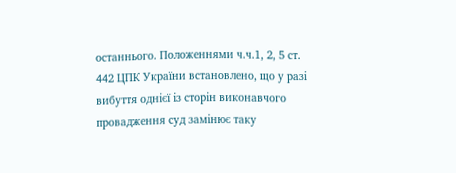останнього. Положеннями ч.ч.1, 2, 5 ст. 442 ЦПК України встановлено, що у разі вибуття однієї із сторін виконавчого провадження суд замінює таку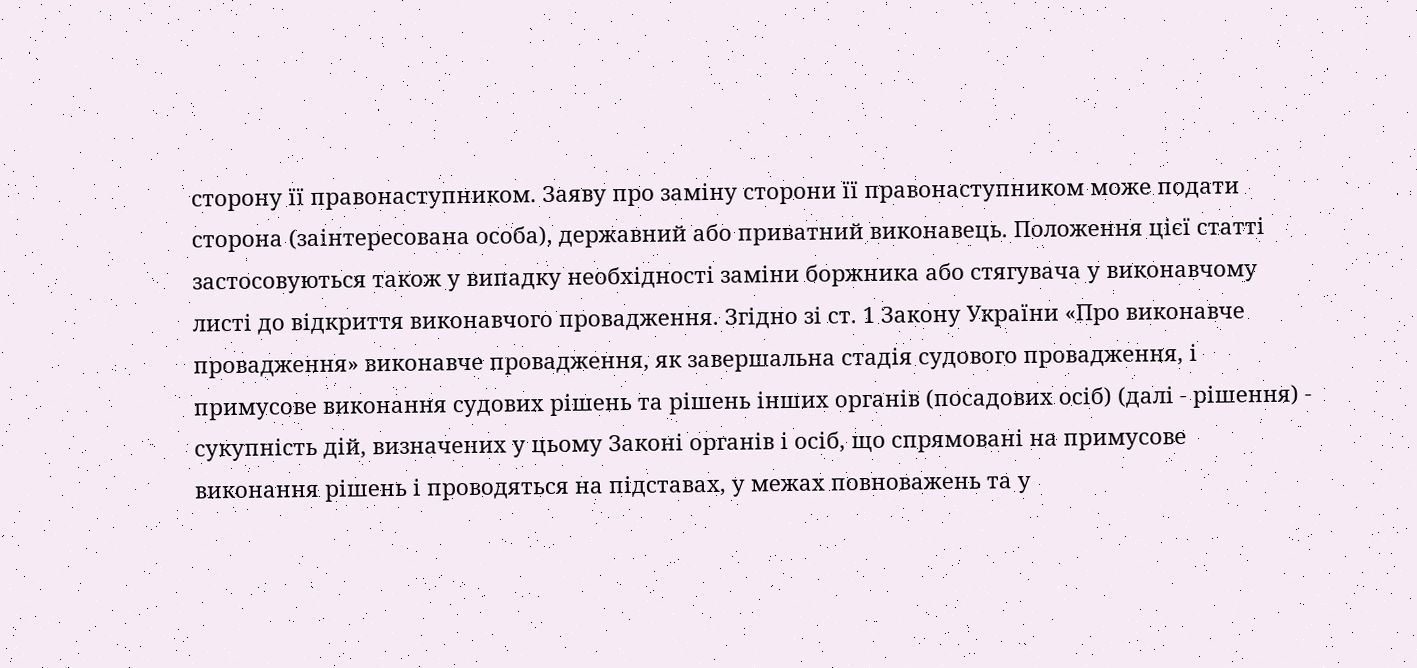сторону її правонаступником. Заяву про заміну сторони її правонаступником може подати сторона (заінтересована особа), державний або приватний виконавець. Положення цієї статті застосовуються також у випадку необхідності заміни боржника або стягувача у виконавчому листі до відкриття виконавчого провадження. Згідно зі ст. 1 Закону України «Про виконавче провадження» виконавче провадження, як завершальна стадія судового провадження, і примусове виконання судових рішень та рішень інших органів (посадових осіб) (далі - рішення) - сукупність дій, визначених у цьому Законі органів і осіб, що спрямовані на примусове виконання рішень і проводяться на підставах, у межах повноважень та у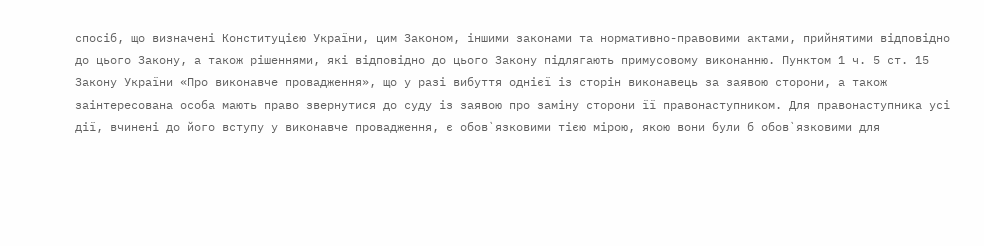спосіб, що визначені Конституцією України, цим Законом, іншими законами та нормативно-правовими актами, прийнятими відповідно до цього Закону, а також рішеннями, які відповідно до цього Закону підлягають примусовому виконанню. Пунктом 1 ч. 5 ст. 15 Закону України «Про виконавче провадження», що у разі вибуття однієї із сторін виконавець за заявою сторони, а також заінтересована особа мають право звернутися до суду із заявою про заміну сторони її правонаступником. Для правонаступника усі дії, вчинені до його вступу у виконавче провадження, є обов`язковими тією мірою, якою вони були б обов`язковими для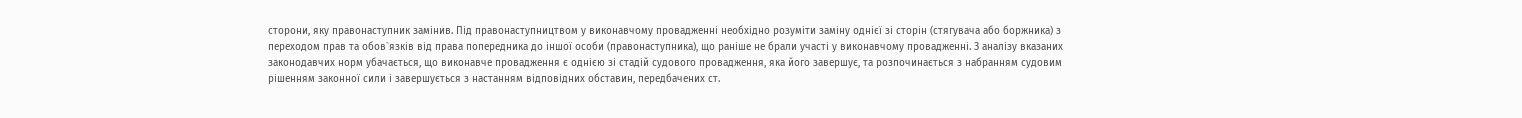сторони, яку правонаступник замінив. Під правонаступництвом у виконавчому провадженні необхідно розуміти заміну однієї зі сторін (стягувача або боржника) з переходом прав та обов`язків від права попередника до іншої особи (правонаступника), що раніше не брали участі у виконавчому провадженні. З аналізу вказаних законодавчих норм убачається, що виконавче провадження є однією зі стадій судового провадження, яка його завершує, та розпочинається з набранням судовим рішенням законної сили і завершується з настанням відповідних обставин, передбачених ст.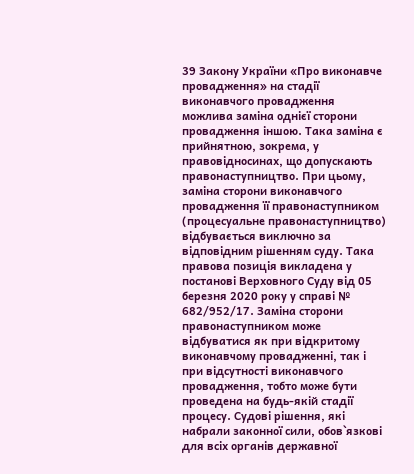39 Закону України «Про виконавче провадження» на стадії виконавчого провадження можлива заміна однієї сторони провадження іншою. Така заміна є прийнятною, зокрема, у правовідносинах, що допускають правонаступництво. При цьому, заміна сторони виконавчого провадження її правонаступником (процесуальне правонаступництво) відбувається виключно за відповідним рішенням суду. Така правова позиція викладена у постанові Верховного Суду від 05 березня 2020 року у справі № 682/952/17. Заміна сторони правонаступником може відбуватися як при відкритому виконавчому провадженні, так і при відсутності виконавчого провадження, тобто може бути проведена на будь-якій стадії процесу. Судові рішення, які набрали законної сили, обов`язкові для всіх органів державної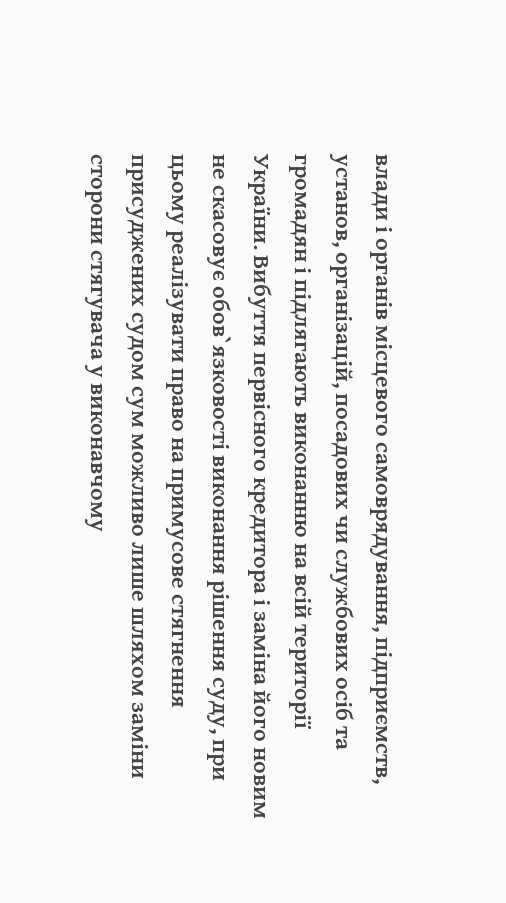влади і органів місцевого самоврядування, підприємств, установ, організацій, посадових чи службових осіб та громадян і підлягають виконанню на всій території України. Вибуття первісного кредитора і заміна його новим не скасовує обов`язковості виконання рішення суду, при цьому реалізувати право на примусове стягнення присуджених судом сум можливо лише шляхом заміни сторони стягувача у виконавчому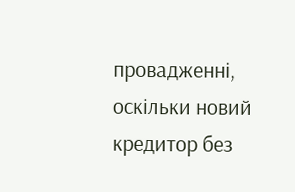провадженні, оскільки новий кредитор без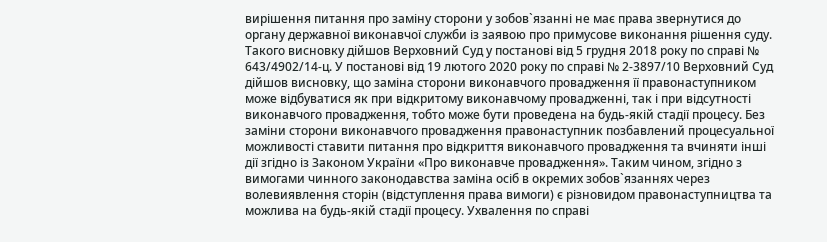вирішення питання про заміну сторони у зобов`язанні не має права звернутися до органу державної виконавчої служби із заявою про примусове виконання рішення суду. Такого висновку дійшов Верховний Суд у постанові від 5 грудня 2018 року по справі № 643/4902/14-ц. У постанові від 19 лютого 2020 року по справі № 2-3897/10 Верховний Суд дійшов висновку, що заміна сторони виконавчого провадження її правонаступником може відбуватися як при відкритому виконавчому провадженні, так і при відсутності виконавчого провадження, тобто може бути проведена на будь-якій стадії процесу. Без заміни сторони виконавчого провадження правонаступник позбавлений процесуальної можливості ставити питання про відкриття виконавчого провадження та вчиняти інші дії згідно із Законом України «Про виконавче провадження». Таким чином, згідно з вимогами чинного законодавства заміна осіб в окремих зобов`язаннях через волевиявлення сторін (відступлення права вимоги) є різновидом правонаступництва та можлива на будь-якій стадії процесу. Ухвалення по справі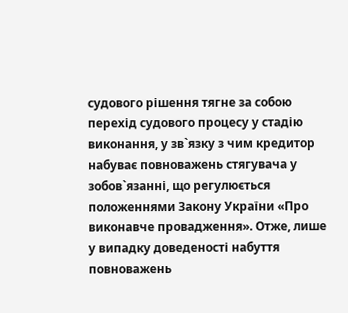судового рішення тягне за собою перехід судового процесу у стадію виконання, у зв`язку з чим кредитор набуває повноважень стягувача у зобов`язанні, що регулюється положеннями Закону України «Про виконавче провадження». Отже, лише у випадку доведеності набуття повноважень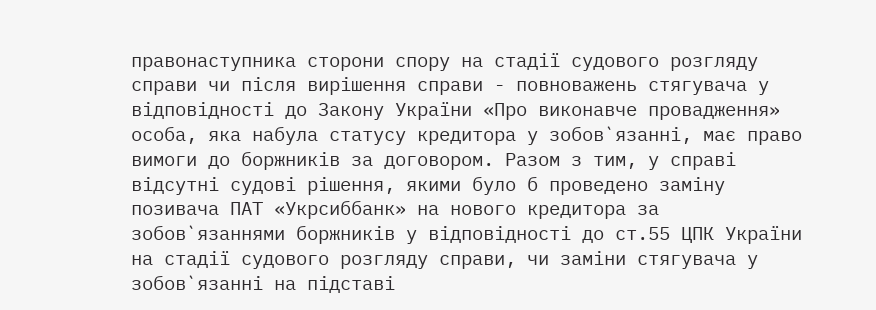правонаступника сторони спору на стадії судового розгляду справи чи після вирішення справи - повноважень стягувача у відповідності до Закону України «Про виконавче провадження» особа, яка набула статусу кредитора у зобов`язанні, має право вимоги до боржників за договором. Разом з тим, у справі відсутні судові рішення, якими було б проведено заміну позивача ПАТ «Укрсиббанк» на нового кредитора за зобов`язаннями боржників у відповідності до ст.55 ЦПК України на стадії судового розгляду справи, чи заміни стягувача у зобов`язанні на підставі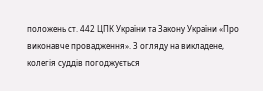положень ст. 442 ЦПК України та Закону України «Про виконавче провадження». З огляду на викладене, колегія суддів погоджується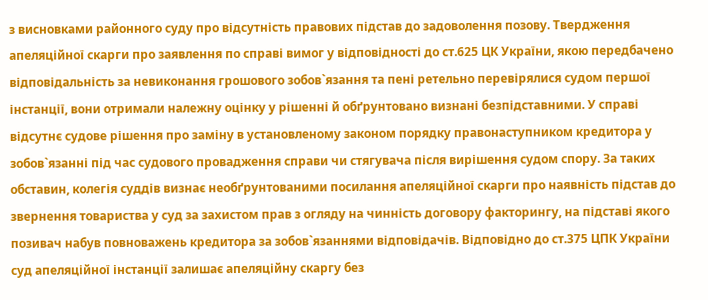з висновками районного суду про відсутність правових підстав до задоволення позову. Твердження апеляційної скарги про заявлення по справі вимог у відповідності до ст.625 ЦК України, якою передбачено відповідальність за невиконання грошового зобов`язання та пені ретельно перевірялися судом першої інстанції, вони отримали належну оцінку у рішенні й обґрунтовано визнані безпідставними. У справі відсутнє судове рішення про заміну в установленому законом порядку правонаступником кредитора у зобов`язанні під час судового провадження справи чи стягувача після вирішення судом спору. За таких обставин, колегія суддів визнає необґрунтованими посилання апеляційної скарги про наявність підстав до звернення товариства у суд за захистом прав з огляду на чинність договору факторингу, на підставі якого позивач набув повноважень кредитора за зобов`язаннями відповідачів. Відповідно до ст.375 ЦПК України суд апеляційної інстанції залишає апеляційну скаргу без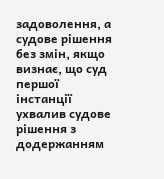задоволення, а судове рішення без змін, якщо визнає, що суд першої інстанції ухвалив судове рішення з додержанням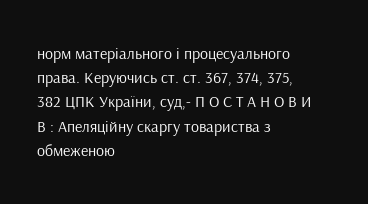норм матеріального і процесуального права. Керуючись ст. ст. 367, 374, 375, 382 ЦПК України, суд,- П О С Т А Н О В И В : Апеляційну скаргу товариства з обмеженою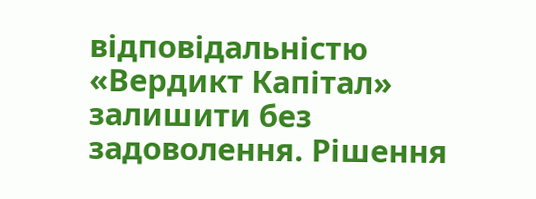відповідальністю «Вердикт Капітал» залишити без задоволення. Рішення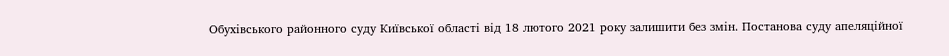Обухівського районного суду Київської області від 18 лютого 2021 року залишити без змін. Постанова суду апеляційної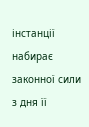інстанції набирає законної сили з дня її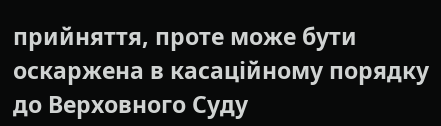прийняття, проте може бути оскаржена в касаційному порядку до Верховного Суду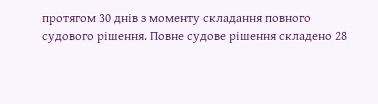протягом 30 днів з моменту складання повного судового рішення. Повне судове рішення складено 28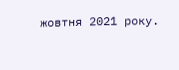жовтня 2021 року.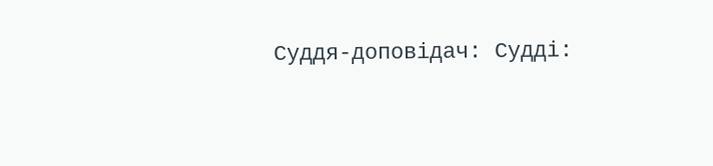Суддя-доповідач: Судді: